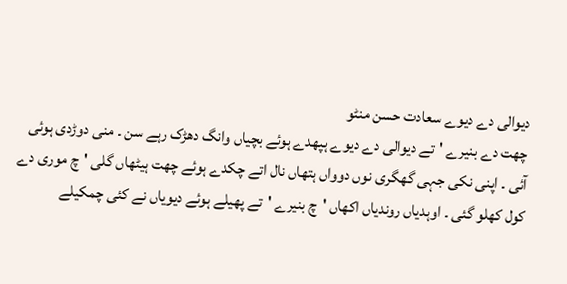دیوالی دے دیوے سعادت حسن منٹو
چھت دے بنیرے 'تے دیوالی دے دیوے ہپھدے ہوئے بچیاں وانگ دھڑک رہے سن ۔ منی دوڑدی ہوئی آئی ۔ اپنی نکی جہی گھگری نوں دوواں ہتھاں نال اتے چکدے ہوئے چھت ہیٹھاں گلی 'چ موری دے کول کھلو گئی ۔ اوہدیاں روندیاں اکھاں 'چ بنیرے 'تے پھیلے ہوئے دیویاں نے کئی چمکیلے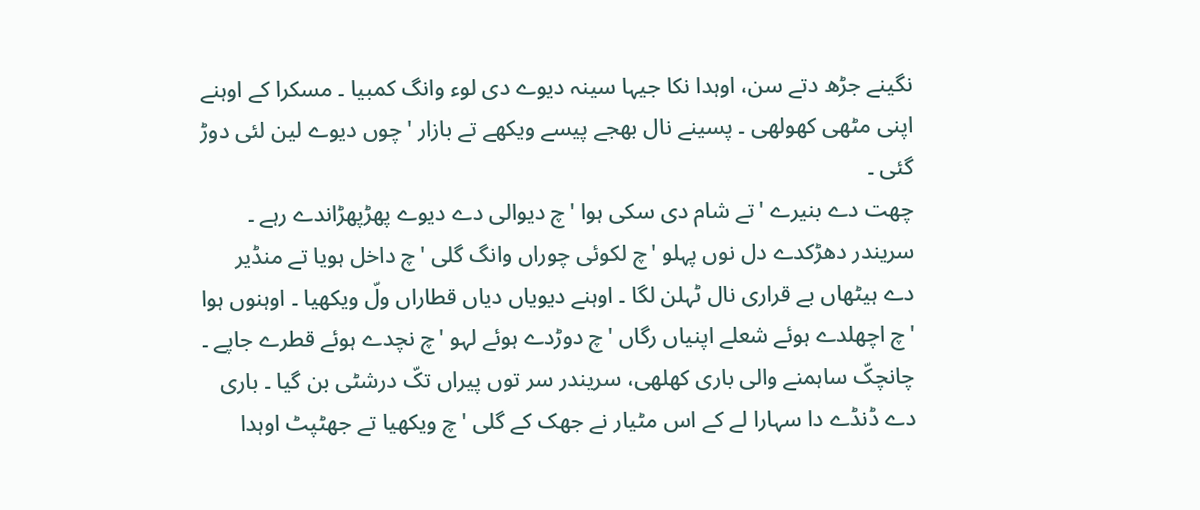نگینے جڑھ دتے سن، اوہدا نکا جیہا سینہ دیوے دی لوء وانگ کمبیا ۔ مسکرا کے اوہنے اپنی مٹھی کھولھی ۔ پسینے نال بھجے پیسے ویکھے تے بازار 'چوں دیوے لین لئی دوڑ گئی ۔
چھت دے بنیرے 'تے شام دی سکی ہوا 'چ دیوالی دے دیوے پھڑپھڑاندے رہے ۔
سریندر دھڑکدے دل نوں پہلو 'چ لکوئی چوراں وانگ گلی 'چ داخل ہویا تے منڈیر دے ہیٹھاں بے قراری نال ٹہلن لگا ۔ اوہنے دیویاں دیاں قطاراں ولّ ویکھیا ۔ اوہنوں ہوا 'چ اچھلدے ہوئے شعلے اپنیاں رگاں 'چ دوڑدے ہوئے لہو 'چ نچدے ہوئے قطرے جاپے ۔ چانچکّ ساہمنے والی باری کھلھی، سریندر سر توں پیراں تکّ درشٹی بن گیا ۔ باری دے ڈنڈے دا سہارا لے کے اس مٹیار نے جھک کے گلی 'چ ویکھیا تے جھٹپٹ اوہدا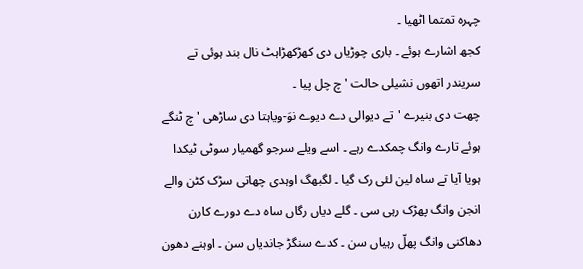چہرہ تمتما اٹھیا ۔
کجھ اشارے ہوئے ۔ باری چوڑیاں دی کھڑکھڑاہٹ نال بند ہوئی تے سریندر اتھوں نشیلی حالت 'چ چل پیا ۔
چھت دی بنیرے 'تے دیوالی دے دیوے نوَ-ویاہتا دی ساڑھی 'چ ٹنگے ہوئے تارے وانگ چمکدے رہے ۔ اسے ویلے سرجو گھمیار سوٹی ٹیکدا ہویا آیا تے ساہ لین لئی رک گیا ۔ لگبھگ اوہدی چھاتی سڑک کٹن والے انجن وانگ پھڑک رہی سی ۔ گلے دیاں رگاں ساہ دے دورے کارن دھاکنی وانگ پھلّ رہیاں سن ۔ کدے سنگڑ جاندیاں سن ۔ اوہنے دھون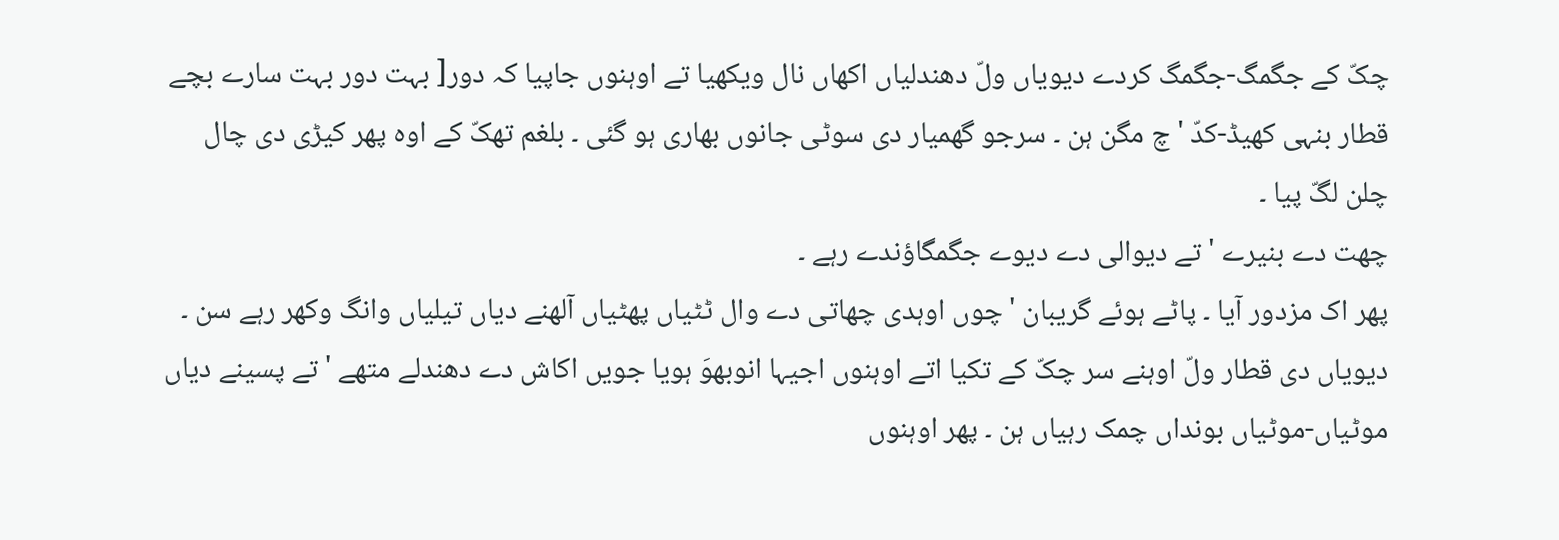چکّ کے جگمگ-جگمگ کردے دیویاں ولّ دھندلیاں اکھاں نال ویکھیا تے اوہنوں جاپیا کہ دور[ بہت دور بہت سارے بچے قطار بنہی کھیڈ-کدّ 'چ مگن ہن ۔ سرجو گھمیار دی سوٹی جانوں بھاری ہو گئی ۔ بلغم تھکّ کے اوہ پھر کیڑی دی چال چلن لگّ پیا ۔
چھت دے بنیرے 'تے دیوالی دے دیوے جگمگاؤندے رہے ۔
پھر اک مزدور آیا ۔ پاٹے ہوئے گریبان 'چوں اوہدی چھاتی دے وال ٹٹیاں پھٹیاں آلھنے دیاں تیلیاں وانگ وکھر رہے سن ۔ دیویاں دی قطار ولّ اوہنے سر چکّ کے تکیا اتے اوہنوں اجیہا انوبھوَ ہویا جویں اکاش دے دھندلے متھے 'تے پسینے دیاں موٹیاں-موٹیاں بونداں چمک رہیاں ہن ۔ پھر اوہنوں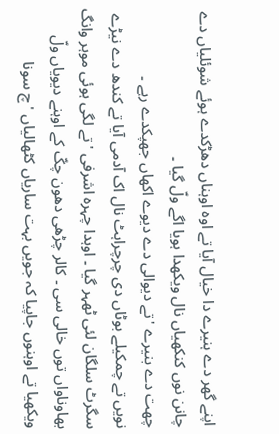اپنے گھر دے ہنیرے دا خیال آیا تے اوہ اوہناں دھڑکدے ہوئے شوئلیاں دے چانن نوں کنکھیاں نال ویکھدا ہویا اگے ولّ گیا ۔
چھت دے بنیرے 'تے دیوالی دے دیوے اکھاں جھپکدے رہے ۔
نویں تے چمکیلے بوٹاں دی چرچراہٹ نال اک آدمی آیا تے کندھ دے نیڑے سگرٹ سلگان لئی ٹھہر گیا ۔ اوہدا چہرہ اشرفی 'تے لگی ہوئی موہر وانگ بھاوناواں توں خالی سی ۔ کالر چڑھی دھون چکّ کے اوہنے دیویاں ولّ ویکھیا تے اوہنوں جاپیا کہ جویں بہت ساریاں کٹھالیاں 'چ سونا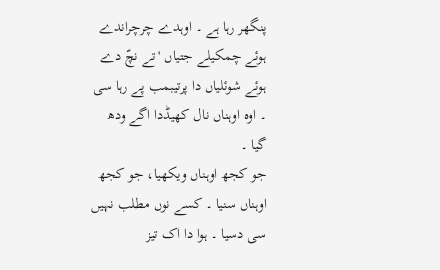پنگھر رہا ہے ۔ اوہدے چرچراندے ہوئے چمکیلے جتیاں 'تے نچّ دے ہوئے شوئلیاں دا پرتیبمب پے رہا سی ۔ اوہ اوہناں نال کھیڈدا اگے ودھ گیا ۔
جو کجھ اوہناں ویکھیا، جو کجھ اوہناں سنیا ۔ کسے نوں مطلب نہیں سی دسیا ۔ ہوا دا اک تیز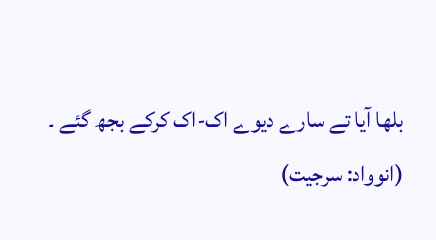بلھا آیا تے سارے دیوے اک-اک کرکے بجھ گئے ۔
(انوواد: سرجیت)